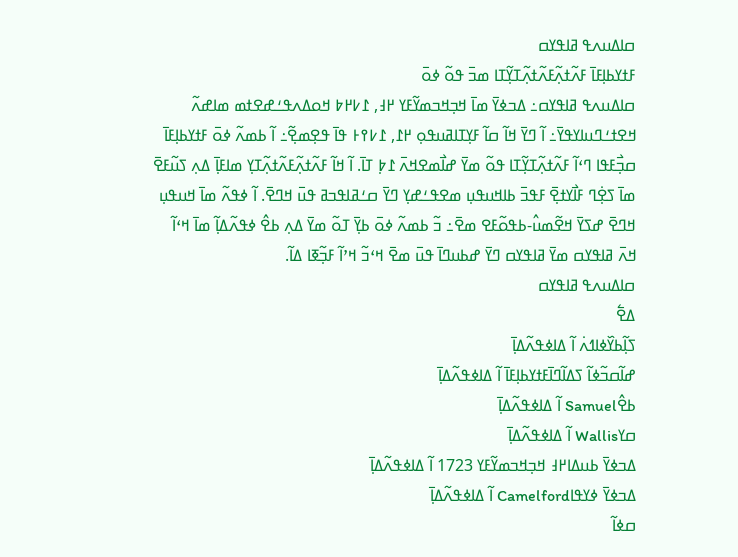ߛߊߡߎߍߟ ߥߊߟߌߛ
ߓߙߌߕߊ߲ߓߊ߫ ߓߍ߬ߙߍ߲߬ߓߍ߬ߙߍ߲߬ߠߌ߲߬ߠߊ ߘߏ߫ ߟߋ߬ ߦߋ߫
ߛߊߡߎߍߟ ߥߊߟߌߛ߸ ߡߏߦߌ߫ ߘߊ߫ ߞߏ߲ߞߏߘߌ߬ߓߌ ߂߃, ߁߇߂߈ ߞߋߡߍߟߑߝߐߙߘ ߘߊߝߍ߬ ߞߐߙߑߣߎߊߌߟߌ߫߸ ߊ߬ ߣߌ߫ ߞߊ߬ ߛߊ߬ ߓߌ߲ߠߊߥߎߟߋ߲ ߂߁, ߁߇߉߅ ߟߊ߫ ߟߐ߲ߘߐ߲߬߸ ߊ߬ ߕߘߍ߬ ߦߋ߫ ߓߙߌߕߊ߲ߓߊ߫ ߛߏ߲߯ߓߟߊ ߣߵߊ߬ ߓߍ߬ߙߍ߲߬ߠߌ߲߬ߠߊ ߟߋ߬ ߘߌ߫ ߝߊ߯ߘߐߞߍ߫ ߁߈߲ ߠߊ߫. ߊ߬ ߞߊ߬ ߓߍ߬ߙߍ߲߬ߓߍ߬ߙߍ߲߬ߠߌ߲ ߘߊߓߊ߲߫ ߡߍ߲ ߖߎ߬ߓߐ߫ ߘߊ߫ ߖߐ߲߭ߣ ߓߊ߯ߌߙߐ߲߫ ߓߟߏ߫ ߕߊߞߎߟߎ߲ ߘߐߟߑߝߌ߲ ߣߌ߫ ߛߑߥߊߟߏߥ ߟߎ߫ ߞߣߐ߫. ߊ߬ ߦߟߍ߬ ߘߊ߫ ߞߎߟߎ߲ ߞߣߐ߫ ߝߖߌ߫ ߞߐ߬ߘߎ߮-ߕߟߋ߬ߓߐ ߘߐ߫߸ ߏ߬ ߕߘߍ߬ ߦߋ߫ ߕߌ߲߫ ߠߋ߬ ߘߌ߫ ߡߍ߲ ߕߐ߮ ߦߟߍ߬ߡߊ߲߬ ߘߊ߫ ߞߵߊ߬ ߞߍ߫ ߥߊߟߌߛ ߘߌ߫ ߥߊߟߌߛ ߣߌ߫ ߝߕߎߣߊ߫ ߟߎ߫ ߘߐ߫ ߞߵߏ߬ ߞߴߊ߬ ߓߏ߲߬ߧߊ ߡߊ߬.
ߛߊߡߎߍߟ ߥߊߟߌߛ
ߡߐ߱
ߖߊ߲߬ߕߌ߰ߦߊߗߍ߭ ߊ߬ ߡߊߦߟߍ߬ߡߊ߲߫
ߝߊ߬ߛߏ߬ߦߊ߬ ߖߡߊ߬ߣߊ߫ߓߙߌߕߊ߲ߓߊ߫ ߊ߬ ߡߊߦߟߍ߬ߡߊ߲߫
ߕߐ߮Samuel ߊ߬ ߡߊߦߟߍ߬ߡߊ߲߫
ߛߌWallis ߊ߬ ߡߊߦߟߍ߬ߡߊ߲߫
ߡߏߦߌ߫ ߕߎߡߊ߂߃ ߞߏ߲ߞߏߘߌ߬ߓߌ 1723 ߊ߬ ߡߊߦߟߍ߬ߡߊ߲߫
ߡߏߦߌ߫ ߦߌߟߊCamelford ߊ߬ ߡߊߦߟߍ߬ߡߊ߲߫
ߛߦߊ߬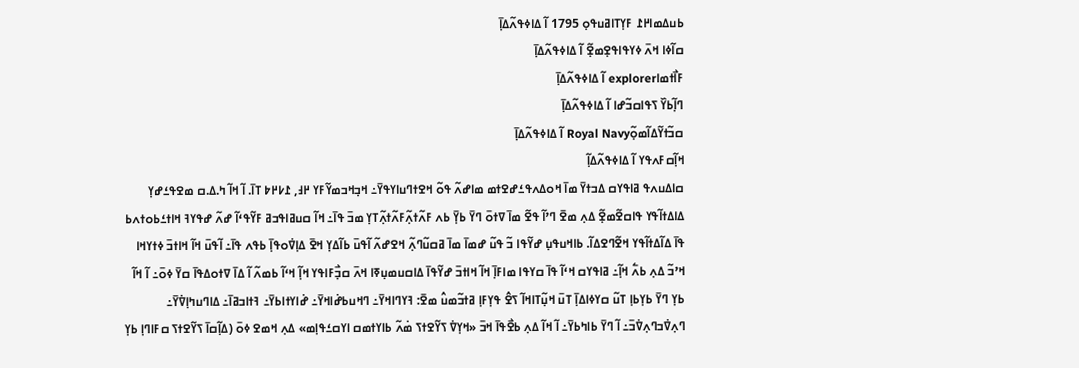ߕߎߡߘߊ߂߁ ߓߌ߲ߠߊߥߎߟߋ߲ 1795 ߊ߬ ߡߊߦߟߍ߬ߡߊ߲߫
ߛߊ߬ߦߊ ߞߍ߫ ߦߌߟߊߟߐ߲ߘߐ߲߬ ߊ߬ ߡߊߦߟߍ߬ߡߊ߲߫
ߓߊ߯ߙߘߊexplorer ߊ߬ ߡߊߦߟߍ߬ߡߊ߲߫
ߣߊ߲߬ߕߌ߰ ߖߟߊߛߏ߬ߝߊ ߊ߬ ߡߊߦߟߍ߬ߡߊ߲߫
ߛߏ߬ߙߌ߬ߡߊ߬ߘߋ߲߬Royal Navy ߊ߬ ߡߊߦߟߍ߬ߡߊ߲߫
ߞߊ߲߬ߛߓߍߟߌ ߊ߬ ߡߊߦߟߍ߬ߡߊ߲߬
ߛߊߡߎߍߟ ߥߊߟߌߛ ߡߏߙߌ߫ ߘߊ߫ ߞߋߡߍߟߑߝߐߙߘ ߘߊߝߍ߬ ߟߋ߬ ߞߐߙߣߎߊߌߟߌ߫߸ ߞߏ߲ߞߏߘߌ߬ߓߌ ߂߃, ߁߇߂߈ ߠߊ߫. ߊ߬ ߞߊ߬ ߤ.ߡ.ߛ ߘߐߟߑߝߌ߲ ߡߊߡߙߊ߬ߟߌ ߟߊߛߐ߬ߘߐ߲߬ ߡߍ߲ ߘߐ߫ ߣߴߊ߬ ߟߐ߬ ߘߊ߫ ߜߙߋ߫ ߣߌ߫ ߕߌ߲߫ ߕߍ ߓߍ߬ߙߍ߲߬ߓߍ߬ߙߍ߲߬ߠߌ߲ ߘߏ߫ ߟߊ߫߸ ߞߊ߬ ߛߎߥߊߟߏߥ ߓߌ߬ߟߵߊ߬ ߝߍ߬ ߝߟߌߔ ߞߊߙߑߕߋߙߍߕ ߟߊ߫ ߡߊ߬ߡߙߊ߬ߟߌ ߞߐ߬ߣߐߡߊ߬. ߕߊߞߎߟߎ߲ ߝߌ߬ߟߊ ߏ߬ ߟߎ߬ ߝߘߊ߫ ߘߊ߫ ߥߛߎ߬ߣߍ߲߬ ߞߐߝߍ߬ ߊ߬ߟߎ߫ ߕߊ߬ߡߌ߲ ߞߐ߫ ߡߊ߲ߜ߭ߋߟߊ߲߫ ߕߟߍ ߟߊ߫߸ ߊ߬ߟߎ߫ ߞߊ߬ ߞߊߙߏ߫ ߦߙߌߞߊ ߞߴߏ߬ ߡߍ߲ ߕߍ߱ ߞߊ߲߬߸ ߥߊߟߌߛ ߞߵߊ߬ ߟߊ߫ ߛߌߟߊ ߘߊߓߊ߲߫ ߞߊ߬ ߞߊߙߏ߫ ߝߌ߬ߟߊ߫ ߡߊߛߎߘߎ߲ߧߊ ߞߍ߫ ߛߏ߲߯ߓߊߟߌ ߞߊ߲߬ ߞߵߊ߬ ߕߘߍ߬ ߊ߬ ߡߊ߫ ߜߙߋߡߟߊ߫ ߛߌ߫ ߦߋ߫߸ ߊ߬ ߞߊ߬ ߕߌ߲ ߣߌ߫ ߕߌ߲ߕߊ߲ ߠߎ߬ ߛߌߦߊߡߊ߲߫ ߠߎ߫ ߞߎ߲߬ߠߊߞߊ߬ ߖߐ߮ ߟߌ߲ߓߊ߲ ߥߙߏ߬ߘߎ߮ ߘߐ߫: ߔߌߣߊߞߌ߫߸ ߣߞߎߕߝ߭ߊߞߌ߫߸ ߝ߭ߊߌߙߊߕߌ߫߸ ߔߙߊߏߥߊ߫߸ ߡߊߣߎߤߊ߲ߜ߭ߌ߫߸ ߣߍ߲ߜ߭ߏߣߍ߲ߜ߭ߏ߫߸ ߊ߬ ߣߌ߫ ߕߊߤߕߌ߫߸ ߊ߬ ߞߊ߬ ߡߍ߲ ߕߐ߯ߟߊ߫ ߞߏ߫ «ߞߌ߲ߜ߭ ߖߌ߬ߐߙߖ ߘ߭ߍ߬ ߕߊߌߙߘߛ ߊߌߛߑߟߊ߲ߘ» ߡߍ߲ ߞߘߐ ߦߋ߫ (ߡߊ߲߬ߛߊ߫ ߖߌ߬ߐߙߖ ߛߓߊߣߊ߲ ߕߌ߲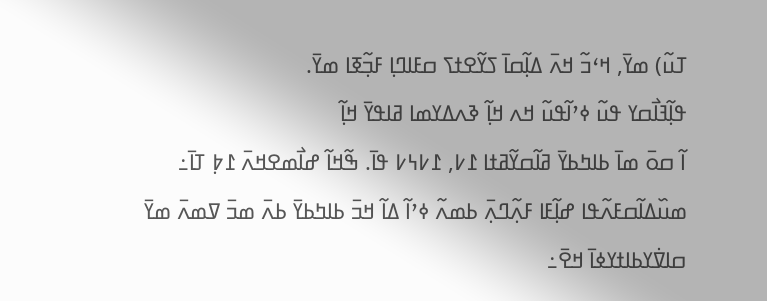ߠߎ߬) ߘߌ߫, ߞߵߏ߬ ߞߍ߫ ߡߊ߲߬ߛߊ߫ ߖߌ߬ߐߙߖ ߛߓߊߣߊ߲ ߓߏ߲߬ߧߊ ߘߌ߫.
ߟߊ߲߬ߔߊ߯ߛߌ ߟߎ߬ ߦߴߊ߬ߟߎ߬ ߞߍ ߞߊ߲߬ ߢߍߡߌߘߊ ߥߊߟߌ߫ ߞߊ߲߬
ߊ߬ ߛߋ߫ ߘߊ߫ ߕߊߤߕߌ߫ ߥߊ߬ߛߌ߬ߥߙߊ ߁߇, ߁߇߆߇ ߟߊ߫. ߒ߬ߞߊ߬ ߝߊ߯ߘߐߞߍ߫ ߁߈߲ ߠߊ߫߸ ߘߎ߰ߡߊ߬ߛߓߍ߬ߟߊ ߝߊ߲߬ߓߊ ߓߍ߲߬ߣߍ߲߫ ߕߘߍ߬ ߦߴߊ߬ ߡߊ߬ ߞߏ߫ ߕߊߤߕߌ߫ ߕߍ߫ ߘߏ߫ ߜߘߍ߫ ߘߌ߫ ߛߊߜ߭ߌߕߊߙߌߦߊ߫ ߞߐ߫߸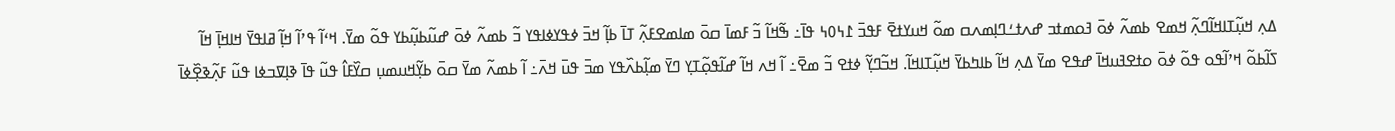ߡߍ߲ ߞߎ߲߬ߠߊߞߊ߬ߣߍ߲߬ ߞߘߐ ߕߘߍ߬ ߦߋ߫ ߔߋߘߙߏ ߝߍߙߑߣߊ߲ߘߍߛ ߘߋ߬ ߞߎߌߙߐ߫ ߓߟߏ߫ ߁߆߀߆ ߟߊ߫߸ ߒ߬ߞߊ߬ ߏ߬ ߓߘߊ߫ ߛߋ߫ ߘߊߘߐߓߍ߲߬ ߠߊ߫ ߕߊ߲߬ ߞߏ߫ ߦߟߌߦߊߟߌ ߏ߬ ߕߘߍ߬ ߦߋ߫ ߝߎ߬ߕߎ߲߬ߕߌ ߟߋ߬ ߘߌ߫. ߞߵߊ߬ ߟߴߊ߬ ߞߊ߲߬ ߥߊߟߌ߫ ߞߊߞߊ߲߫ ߞߊ߬ ߖߊ߬ߕߋ߬ ߞߴߊ߬ߟߋ ߟߋ߬ ߦߋ߫ ߋߙߐߔߎߞߊ߫ ߝߟߐ ߘߌ߫ ߡߍ߲ ߞߊ߬ ߕߊߤߕߌ߫ ߞߎ߲߬ߠߊߞߊ߬. ߞߏ߬ߣߌ߲߬ ߦߙߐ ߏ߬ ߘߐ߫߸ ߊ߬ ߞߍ ߞߊ߬ ߝߊ߬ߟߋ߲߬ߠߌ߲ ߣߌ߫ ߘߊ߲߬ߕߍ߰ߟߌ ߘߏ߫ ߟߎ߫ ߞߍ߫߸ ߊ߬ ߕߘߍ߬ ߘߌ߫ ߛߋ߫ ߕߌ߲߬ߞߎߘߎ߲ ߛߌ߰ߓߊ߮ ߟߎ߬ ߟߊ߫ ߢߊ߲ߜߏߦߊ ߟߎ߬ ߓߍ߲߬ߢߐ߲߰ߦߊ߫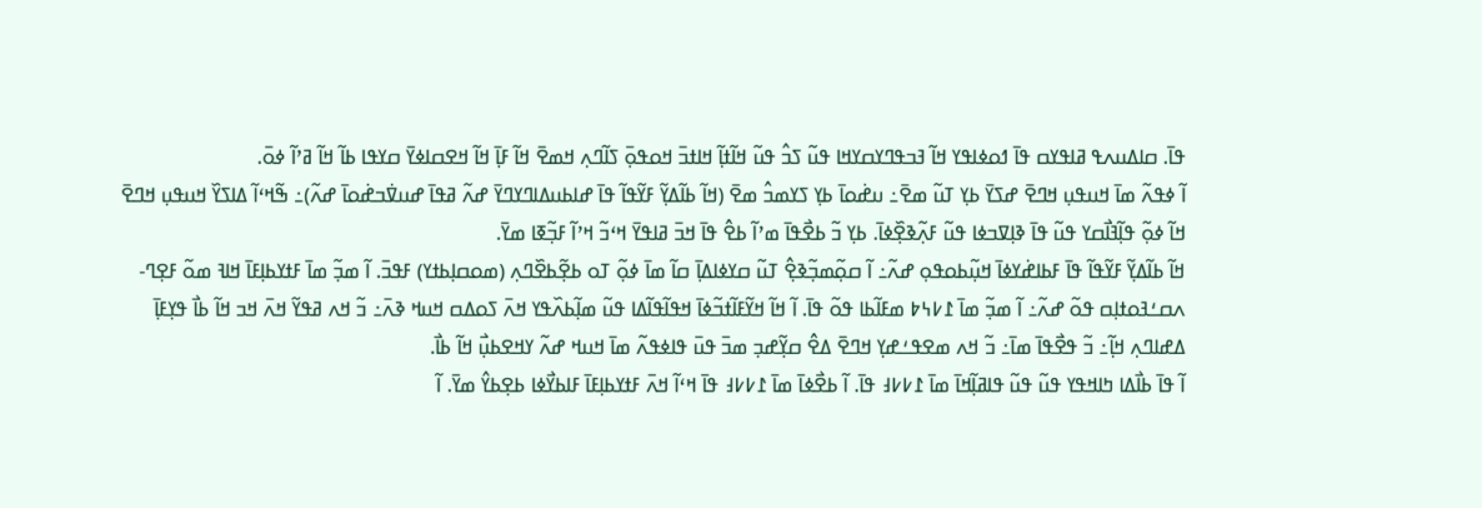ߟߊ߫. ߛߊߡߎߍߟ ߥߊߟߌߛ ߟߊ߫ ߗߋߦߊߟߌ ߞߊ߬ ߔߏߟߣߌߛߌߞߊ ߟߎ߬ ߖߏ߮ ߟߎ߬ ߞߊ߬ߙߊ߲߬ ߞߊߙߏ߫ ߞߋߟߋ߲߫ ߖߊ߬ߣߍ߲ ߞߘߐ߫ ߞߊ߬ ߓߊ߲߫ ߞߊ߬ ߞߐߛߊߦߌ߫ ߛߌߟߊ ߕߊ߬ ߞߊ߬ ߥߴߊ߬ ߦߋ߫.
ߊ߬ ߦߟߍ߬ ߘߊ߫ ߞߎߟߎ߲ ߞߣߐ߫ ߝߖߌ߫ ߕߌ߲ ߠߎ߬ ߘߐ߫߸ ߎߝ߭ߋߊ߫ ߕߌ߲ ߖߌߘߏ߮ ߘߐ߫ (ߞߊ߬ ߕߊ߬ߡߌ߲߬ ߓߌ߬ߟߊ߬ ߟߊ߫ ߝߊߕߎߡߊߣߌߣߌ߫ ߝߍ߬ ߥߟߊ߫ ߝߎߜ߭ߏߝ߭ߋߊ߫ ߝߍ߬)߸ ߒ߬ߞߵߊ߬ ߡߊߖߌ߰ ߞߎߟߎ߲ ߞߣߐ߫ ߞߊ߬ ߦߋ߲߬ ߟߊ߲߬ߔߊ߯ߛߌ ߟߎ߬ ߟߊ߫ ߢߊ߲ߜߏߦߊ ߟߎ߬ ߓߍ߲߬ߢߐ߲߰ߦߊ߫. ߕߌ߲ ߏ߬ ߕߐ߯ߟߊ߫ ߘߴߊ߬ ߕߐ߮ ߟߊ߫ ߞߏ߫ ߥߊߟߌ߫ ߞߵߏ߬ ߞߴߊ߬ ߓߏ߲߬ߧߊ ߘߌ߫.
ߞߊ߬ ߕߊ߬ߡߌ߲߬ ߓߌ߬ߟߊ߬ ߟߊ߫ ߓߕߊߝ߭ߌߦߊ߫ ߞߎ߲߬ߕߋߟߋ߲ ߝߍ߬߸ ߊ߬ ߛߋ߲߬ߘߏ߲߬ߢߐ߲߮ ߠߎ߬ ߛߌߦߊߡߊ߲߫ ߛߊ߬ ߘߊ߫ ߦߋ߲߬ ߠߋ ߕߐ߲߬ߕߐ߰ߣߍ߲ (ߘߋߛߊ߲ߕߙߌ) ߓߟߏ߫. ߊ߬ ߘߏ߲߬ ߘߊ߫ ߓߙߌߕߊ߲ߓߊ߫ ߞߊߔ ߘߋ߬ ߓߐ߲ߣ-ߍߛߑߔߋߙߊ߲ߛ ߟߋ߬ ߝߍ߬߸ ߊ߬ ߘߏ߲߬ ߘߊ߫ ߁߇߆߈ ߘߓߊ߬ߕߊ ߟߋ߬ ߟߊ߫. ߊ߬ ߞߊ߬ ߞߌ߬ߓߊ߬ߙߏ߬ߦߊ߫ ߞߟߊ߬ߟߊ߬ߡߊ ߟߎ߬ ߘߊ߲߬ߕߍ߰ߟߌ ߞߍ߫ ߖߋߡߛ ߞߎߞ ߢߍ߫߸ ߏ߬ ߞߍ ߥߟߌ߬ ߞߍ߫ ߞߏ ߞߊ߬ ߕߊ߯ ߟߌ߲ߓߊ߲߫ ߡߝߊߣߍ߲ ߞߊ߲߬߸ ߏ߬ ߟߐ߯ߟߊ߫ ߘߊ߫߸ ߏ߬ ߞߍ ߘߐߟߑߝߌ߲ ߞߣߐ߫ ߡߐ߮ ߛߌ߲߬ߝߏ߲ ߘߏ߫ ߟߎ߫ ߟߊߦߟߍ߬ ߘߊ߫ ߞߎߞ ߝߍ߬ ߌߞߐߕߎ߲߯ ߞߊ߬ ߕߊ߯.
ߊ߬ ߟߊ߫ ߕߊ߯ߡߊ ߤߊߞߟߌ ߟߎ߬ ߟߎ߬ ߟߊߥߊ߲߬ߞߊ߫ ߘߊ߫ ߁߇߇߃ ߟߊ߫. ߊ߬ ߕߐ߯ߦߊ߫ ߘߊ߫ ߁߇߇߃ ߟߊ߫ ߞߵߊ߬ ߞߍ߫ ߓߙߌߕߊ߲ߓߊ߫ ߓߊߕߌ߯ߦߊ ߕߐ߲ߕߌ߮ ߘߌ߫. ߊ߬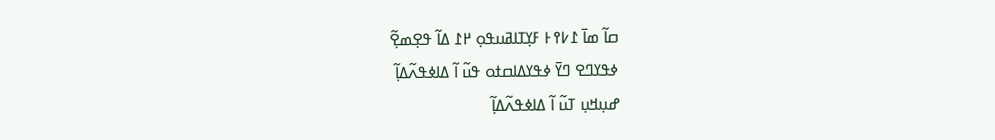ߛߊ߬ ߘߊ߫ ߁߇߉߅ ߓߌ߲ߠߊߥߎߟߋ߲ ߂߁ ߡߊ߬ ߟߐ߲ߘߐ߲߬
ߦߟߌߣߐ ߣߌ߫ ߦߟߌߡߊߛߙߋ ߟߎ߬ ߊ߬ ߡߊߦߟߍ߬ߡߊ߲߬
ߝߎ߲ߞߎ߲ ߠߎ߬ ߊ߬ ߡߊߦߟߍ߬ߡߊ߲߬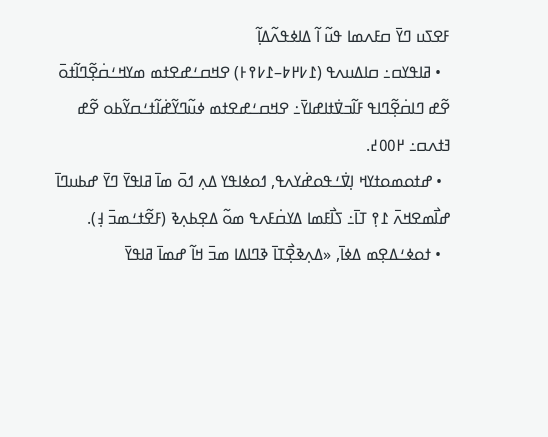ߓߐߖߎ ߣߌ߫ ߛߓߍߘߊ ߟߎ߬ ߊ߬ ߡߊߦߟߍ߬ߡߊ߲߬
  • ߥߊߟߌߛ߸ ߛߊߡߎߍߟ (߁߇߂߈–߁߇߉߅) ߐߞߛߑߝߐߙߘ ߘߌߞߑߛ߭ߐ߲߬ߣߊ߬ߙߋ߫ ߐ߬ߝ ߣߊߛ߭ߐ߲߬ߣߊߟ ߓߊ߬ߏߜ߭ߙߊߝߊߌ߫߸ ߐߞߛߑߝߐߙߘ ߦߎ߬ߣߌ߬ߝ߭ߊ߬ߙߑߛߌ߬ߕߋ ߐ߬ߝ ߔߙߍߛ߸ ߂߀߀߄.
  • ߝߙߋߘߋߙߌߞ ߊ߲ߜ߭ߑߟߋߝ߭ߌߍߟ, ߗߋߦߊߟߌ ߡߍ߲ ߗߋ߫ ߘߊ߫ ߥߊߟߌ߫ ߣߌ߫ ߝߕߎߣߊ߫ ߝߊ߯ߘߐߞߍ߫ ߁߉߲ ߠߊ߫߸ ߖߊ߯ߓߘߊ ߡߌߛ߭ߓߍߟ ߘߋ߬ ߡߐ߲ߕߍ߲ߢ (ߓߐ߬ߙߑߘߏ߫ ߃߲).
  • ߙߋߦߑߡߐ߲ߘ ߡߦߊ߫, «ߡߍ߲ߢߐ߲߯ߠߊ߫ ߢߣߊߡߊ ߘߏ߫ ߞߊ߬ ߝߘߊ߫ ߥߊߟߌ߫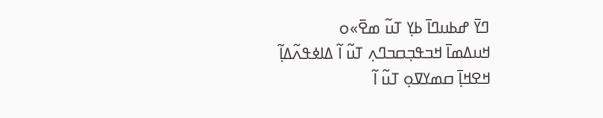ߣߌ߫ ߝߕߎߣߊ߫ ߕߌ߲ ߠߎ߬ ߘߐ߫»ߋ
ߞߎߡߘߊ߫ ߞߏߟߏ߲ߛߏߣߍ߲ ߠߎ߬ ߊ߬ ߡߊߦߟߍ߬ߡߊ߲߬
ߞߐߞߊ߲߫ ߛߘߌߜߋ߲ ߠߎ߬ ߊ߬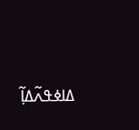ߡߊߦߟߍ߬ߡߊ߲߬